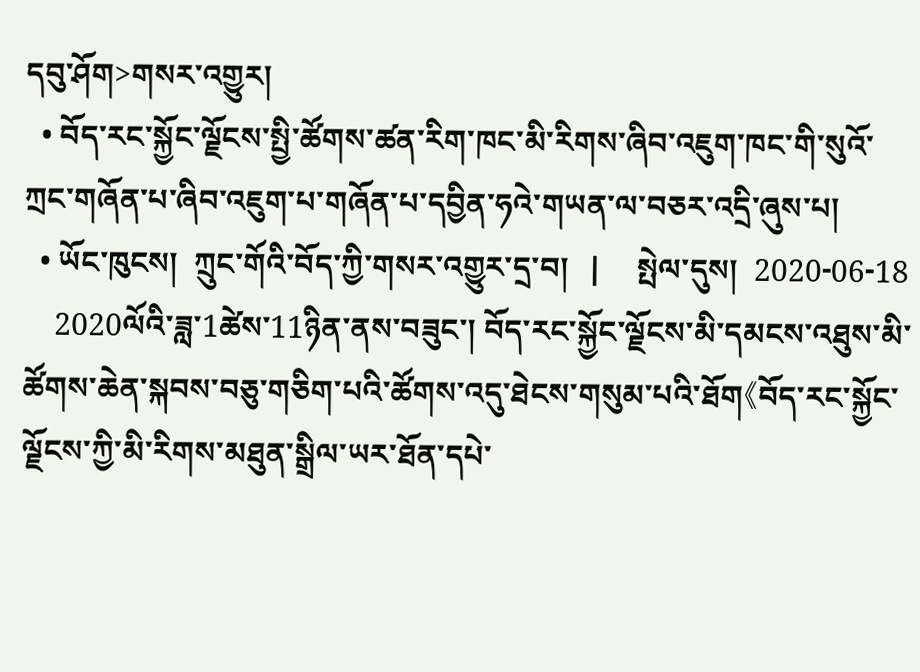དབུ་ཤོག>གསར་འགྱུར།
  • བོད་རང་སྐྱོང་ལྗོངས་སྤྱི་ཚོགས་ཚན་རིག་ཁང་མི་རིགས་ཞིབ་འཇུག་ཁང་གི་སུའོ་ཀྲང་གཞོན་པ་ཞིབ་འཇུག་པ་གཞོན་པ་དབྱིན་ཧའེ་གཡན་ལ་བཅར་འདྲི་ཞུས་པ།
  • ཡོང་ཁུངས།  ཀྲུང་གོའི་བོད་ཀྱི་གསར་འགྱུར་དྲ་བ།   |     སྤེལ་དུས།  2020-06-18
    2020ལོའི་ཟླ་1ཚེས་11ཉིན་ནས་བཟུང་། བོད་རང་སྐྱོང་ལྗོངས་མི་དམངས་འཐུས་མི་ཚོགས་ཆེན་སྐབས་བཅུ་གཅིག་པའི་ཚོགས་འདུ་ཐེངས་གསུམ་པའི་ཐོག《བོད་རང་སྐྱོང་ལྗོངས་ཀྱི་མི་རིགས་མཐུན་སྒྲིལ་ཡར་ཐོན་དཔེ་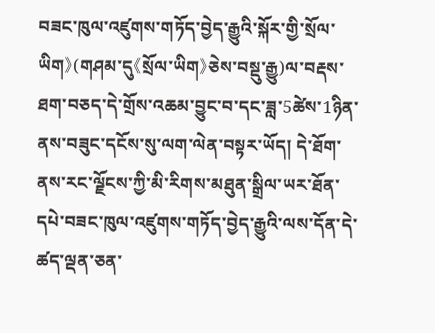བཟང་ཁུལ་འཛུགས་གཏོད་བྱེད་རྒྱུའི་སྐོར་གྱི་སྲོལ་ཡིག》(གཤམ་དུ《སྲོལ་ཡིག》ཅེས་བསྡུ་རྒྱུ)ལ་བརྡས་ཐག་བཅད་དེ་གྲོས་འཆམ་བྱུང་བ་དང་ཟླ་5ཚེས་1ཉིན་ནས་བཟུང་དངོས་སུ་ལག་ལེན་བསྟར་ཡོད། དེ་ཐོག་ནས་རང་ལྗོངས་ཀྱི་མི་རིགས་མཐུན་སྒྲིལ་ཡར་ཐོན་དཔེ་བཟང་ཁུལ་འཛུགས་གཏོད་བྱེད་རྒྱུའི་ལས་དོན་དེ་ཚད་ལྡན་ཅན་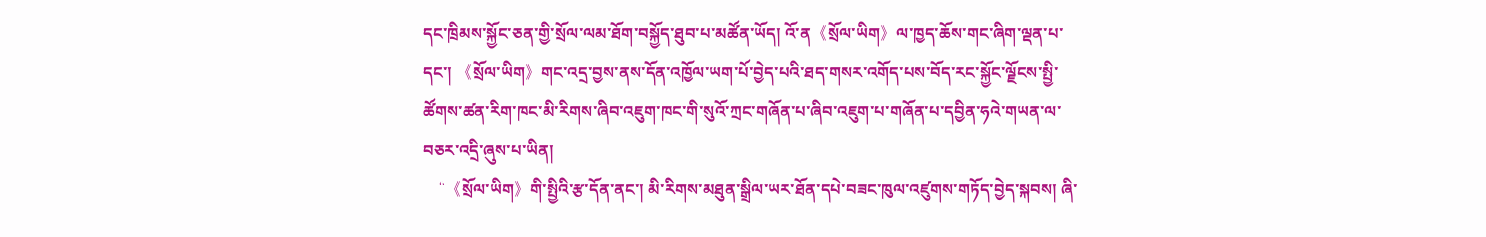དང་ཁྲིམས་སྐྱོང་ཅན་གྱི་སྲོལ་ལམ་ཐོག་བསྐྱོད་ཐུབ་པ་མཚོན་ཡོད། འོ་ན《སྲོལ་ཡིག》ལ་ཁྱད་ཆོས་གང་ཞིག་ལྡན་པ་དང་། 《སྲོལ་ཡིག》གང་འདྲ་བྱས་ནས་དོན་འཁྱོལ་ཡག་པོ་བྱེད་པའི་ཐད་གསར་འགོད་པས་བོད་རང་སྐྱོང་ལྗོངས་སྤྱི་ཚོགས་ཚན་རིག་ཁང་མི་རིགས་ཞིབ་འཇུག་ཁང་གི་སུའོ་ཀྲང་གཞོན་པ་ཞིབ་འཇུག་པ་གཞོན་པ་དབྱིན་ཧའེ་གཡན་ལ་བཅར་འདྲི་ཞུས་པ་ཡིན།
    “《སྲོལ་ཡིག》གི་སྤྱིའི་རྩ་དོན་ནང་། མི་རིགས་མཐུན་སྒྲིལ་ཡར་ཐོན་དཔེ་བཟང་ཁུལ་འཛུགས་གཏོད་བྱེད་སྐབས། ཞི་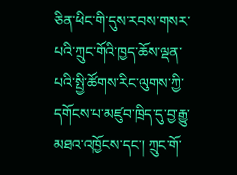ཅིན་ཕིང་གི་དུས་རབས་གསར་པའི་ཀྲུང་གོའི་ཁྱད་ཆོས་ལྡན་པའི་སྤྱི་ཚོགས་རིང་ལུགས་ཀྱི་དགོངས་པ་མཛུབ་ཁྲིད་དུ་བྱ་རྒྱུ་མཐའ་འཁྱོངས་དང་། ཀྲུང་གོ་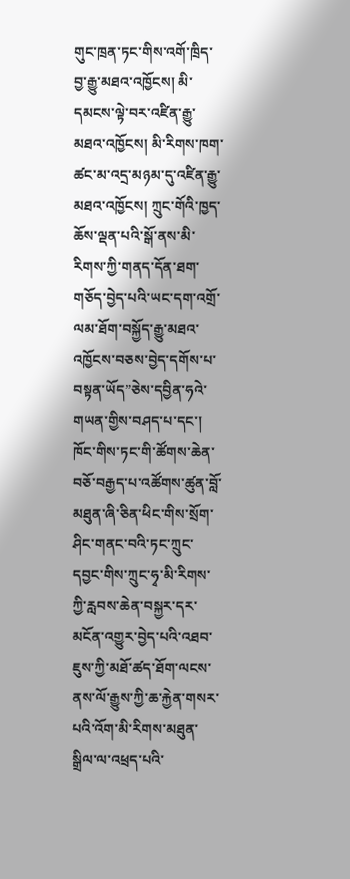གུང་ཁྲན་ཏང་གིས་འགོ་ཁྲིད་བྱ་རྒྱུ་མཐའ་འཁྱོངས། མི་དམངས་ལྟེ་བར་འཛིན་རྒྱུ་མཐའ་འཁྱོངས། མི་རིགས་ཁག་ཚང་མ་འདྲ་མཉམ་དུ་འཛིན་རྒྱུ་མཐའ་འཁྱོངས། ཀྲུང་གོའི་ཁྱད་ཆོས་ལྡན་པའི་སྒོ་ནས་མི་རིགས་ཀྱི་གནད་དོན་ཐག་གཅོད་བྱེད་པའི་ཡང་དག་འགྲོ་ལམ་ཐོག་བསྐྱོད་རྒྱུ་མཐའ་འཁྱོངས་བཅས་བྱེད་དགོས་པ་བསྟན་ཡོད”ཅེས་དབྱིན་ཧའེ་གཡན་གྱིས་བཤད་པ་དང་། ཁོང་གིས་ཏང་གི་ཚོགས་ཆེན་བཅོ་བརྒྱད་པ་འཚོགས་ཚུན་བློ་མཐུན་ཞི་ཅིན་ཕིང་གིས་སྲོག་ཤིང་གནང་བའི་ཏང་ཀྲུང་དབྱང་གིས་ཀྲུང་ཧྭ་མི་རིགས་ཀྱི་རླབས་ཆེན་བསྐྱར་དར་མངོན་འགྱུར་བྱེད་པའི་འཐབ་ཇུས་ཀྱི་མཐོ་ཚད་ཐོག་ལངས་ནས་ལོ་རྒྱུས་ཀྱི་ཆ་རྐྱེན་གསར་པའི་འོག་མི་རིགས་མཐུན་སྒྲིལ་ལ་འཕྲད་པའི་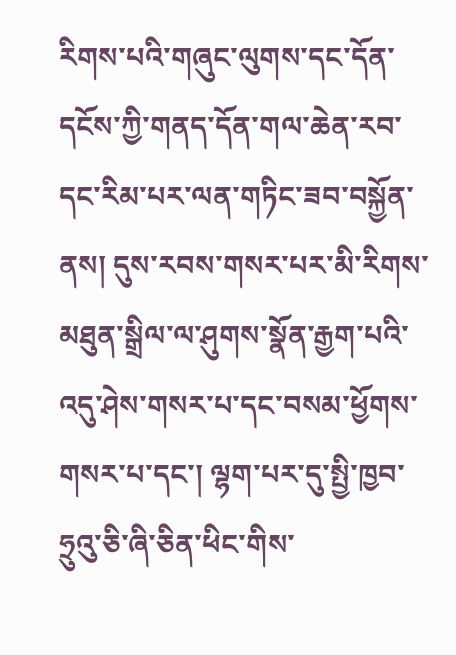རིགས་པའི་གཞུང་ལུགས་དང་དོན་དངོས་ཀྱི་གནད་དོན་གལ་ཆེན་རབ་དང་རིམ་པར་ལན་གཏིང་ཟབ་བསྐྱོན་ནས། དུས་རབས་གསར་པར་མི་རིགས་མཐུན་སྒྲིལ་ལ་ཤུགས་སྣོན་རྒྱག་པའི་འདུ་ཤེས་གསར་པ་དང་བསམ་ཕྱོགས་གསར་པ་དང་། ལྷག་པར་དུ་སྤྱི་ཁྱབ་ཧྲུའུ་ཅི་ཞི་ཅིན་ཕིང་གིས་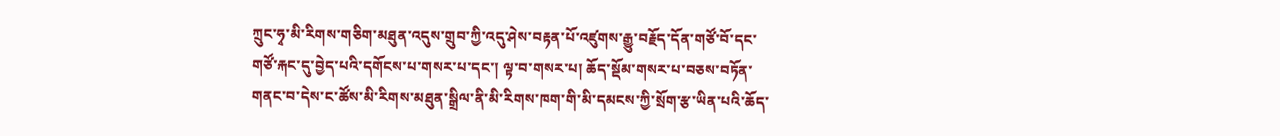ཀྲུང་ཧྭ་མི་རིགས་གཅིག་མཐུན་འདུས་གྲུབ་ཀྱི་འདུ་ཤེས་བརྟན་པོ་འཛུགས་རྒྱུ་བརྗོད་དོན་གཙོ་བོ་དང་གཙོ་རྐང་དུ་བྱེད་པའི་དགོངས་པ་གསར་པ་དང་། ལྟ་བ་གསར་པ། ཆོད་སྡོམ་གསར་པ་བཅས་བཏོན་གནང་བ་དེས་ང་ཚོས་མི་རིགས་མཐུན་སྒྲིལ་ནི་མི་རིགས་ཁག་གི་མི་དམངས་ཀྱི་སྲོག་རྩ་ཡིན་པའི་ཆོད་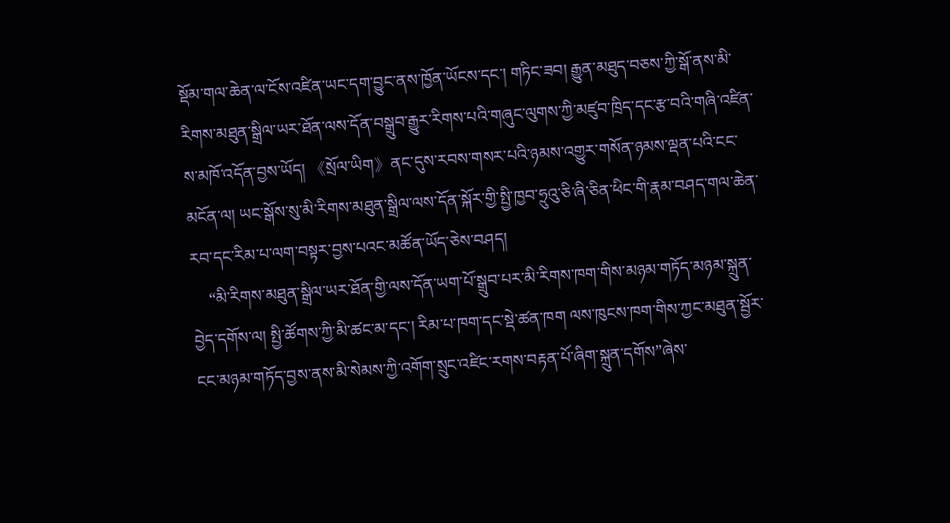སྡོམ་གལ་ཆེན་ལ་ངོས་འཛིན་ཡང་དག་བྱུང་ནས་ཁྱོན་ཡོངས་དང་། གཏིང་ཟབ། རྒྱུན་མཐུད་བཅས་ཀྱི་སྒོ་ནས་མི་རིགས་མཐུན་སྒྲིལ་ཡར་ཐོན་ལས་དོན་བསྒྲུབ་རྒྱུར་རིགས་པའི་གཞུང་ལུགས་ཀྱི་མཛུབ་ཁྲིད་དང་རྩ་བའི་གཞི་འཛིན་ས་མཁོ་འདོན་བྱས་ཡོད། 《སྲོལ་ཡིག》ནང་དུས་རབས་གསར་པའི་ཉམས་འགྱུར་གསོན་ཉམས་ལྡན་པའི་ངང་མངོན་ལ། ཡང་སྒོས་སུ་མི་རིགས་མཐུན་སྒྲིལ་ལས་དོན་སྐོར་གྱི་སྤྱི་ཁྱབ་ཧྲུའུ་ཅི་ཞི་ཅིན་ཕིང་གི་རྣམ་བཤད་གལ་ཆེན་རབ་དང་རིམ་པ་ལག་བསྟར་བྱས་པའང་མཚོན་ཡོད་ཅེས་བཤད།
    “མི་རིགས་མཐུན་སྒྲིལ་ཡར་ཐོན་གྱི་ལས་དོན་ཡག་པོ་སྒྲུབ་པར་མི་རིགས་ཁག་གིས་མཉམ་གཏོད་མཉམ་སྐྲུན་བྱེད་དགོས་ལ། སྤྱི་ཚོགས་ཀྱི་མི་ཚང་མ་དང་། རིམ་པ་ཁག་དང་སྡེ་ཚན་ཁག ལས་ཁུངས་ཁག་གིས་ཀྱང་མཐུན་སྦྱོར་ངང་མཉམ་གཏོད་བྱས་ནས་མི་སེམས་ཀྱི་འགོག་སྲུང་འཛིང་རགས་བརྟན་པོ་ཞིག་སྐྲུན་དགོས”ཞེས་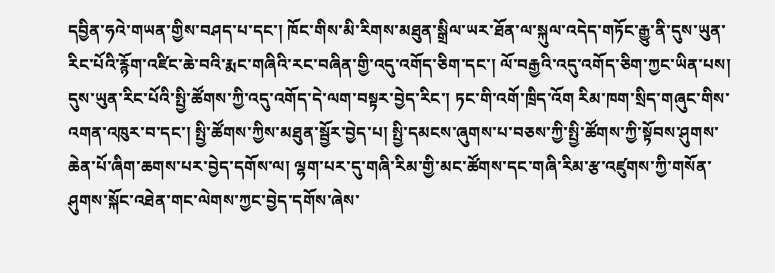དབྱིན་ཧའེ་གཡན་གྱིས་བཤད་པ་དང་། ཁོང་གིས་མི་རིགས་མཐུན་སྒྲིལ་ཡར་ཐོན་ལ་སྐུལ་འདེད་གཏོང་རྒྱུ་ནི་དུས་ཡུན་རིང་པོའི་རྙོག་འཛིང་ཆེ་བའི་རྨང་གཞིའི་རང་བཞིན་གྱི་འདུ་འགོད་ཅིག་དང་། ལོ་བརྒྱའི་འདུ་འགོད་ཅིག་ཀྱང་ཡིན་པས། དུས་ཡུན་རིང་པོའི་སྤྱི་ཚོགས་ཀྱི་འདུ་འགོད་དེ་ལག་བསྟར་བྱེད་རིང་། ཏང་གི་འགོ་ཁྲིད་འོག རིམ་ཁག་སྲིད་གཞུང་གིས་འགན་འཁུར་བ་དང་། སྤྱི་ཚོགས་ཀྱིས་མཐུན་སྦྱོར་བྱེད་པ། སྤྱི་དམངས་ཞུགས་པ་བཅས་ཀྱི་སྤྱི་ཚོགས་ཀྱི་སྟོབས་ཤུགས་ཆེན་པོ་ཞིག་ཆགས་པར་བྱེད་དགོས་ལ། ལྷག་པར་དུ་གཞི་རིམ་གྱི་མང་ཚོགས་དང་གཞི་རིམ་རྩ་འཛུགས་ཀྱི་གསོན་ཤུགས་སྐོང་འཐེན་གང་ལེགས་ཀྱང་བྱེད་དགོས་ཞེས་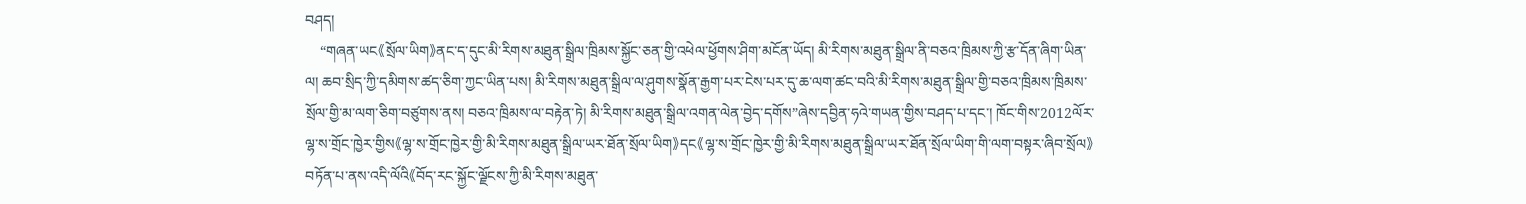བཤད།
    “གཞན་ཡང《སྲོལ་ཡིག》ནང་ད་དུང་མི་རིགས་མཐུན་སྒྲིལ་ཁྲིམས་སྐྱོང་ཅན་གྱི་འཕེལ་ཕྱོགས་ཤིག་མངོན་ཡོད། མི་རིགས་མཐུན་སྒྲིལ་ནི་བཅའ་ཁྲིམས་ཀྱི་རྩ་དོན་ཞིག་ཡིན་ལ། ཆབ་སྲིད་ཀྱི་དམིགས་ཚད་ཅིག་ཀྱང་ཡིན་པས། མི་རིགས་མཐུན་སྒྲིལ་ལ་ཤུགས་སྣོན་རྒྱག་པར་ངེས་པར་དུ་ཆ་ལག་ཚང་བའི་མི་རིགས་མཐུན་སྒྲིལ་གྱི་བཅའ་ཁྲིམས་ཁྲིམས་སྲོལ་གྱི་མ་ལག་ཅིག་བཙུགས་ནས། བཅའ་ཁྲིམས་ལ་བརྟེན་ཏེ། མི་རིགས་མཐུན་སྒྲིལ་འགན་ལེན་བྱེད་དགོས”ཞེས་དབྱིན་ཧའེ་གཡན་གྱིས་བཤད་པ་དང་། ཁོང་གིས་2012ལོར་ལྷ་ས་གྲོང་ཁྱེར་གྱིས《ལྷ་ས་གྲོང་ཁྱེར་གྱི་མི་རིགས་མཐུན་སྒྲིལ་ཡར་ཐོན་སྲོལ་ཡིག》དང《ལྷ་ས་གྲོང་ཁྱེར་གྱི་མི་རིགས་མཐུན་སྒྲིལ་ཡར་ཐོན་སྲོལ་ཡིག་གི་ལག་བསྟར་ཞིབ་སྲོལ》བཏོན་པ་ནས་འདི་ལོའི《བོད་རང་སྐྱོང་ལྗོངས་ཀྱི་མི་རིགས་མཐུན་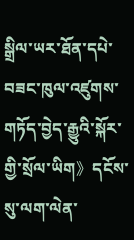སྒྲིལ་ཡར་ཐོན་དཔེ་བཟང་ཁུལ་འཛུགས་གཏོད་བྱེད་རྒྱུའི་སྐོར་གྱི་སྲོལ་ཡིག》དངོས་སུ་ལག་ལེན་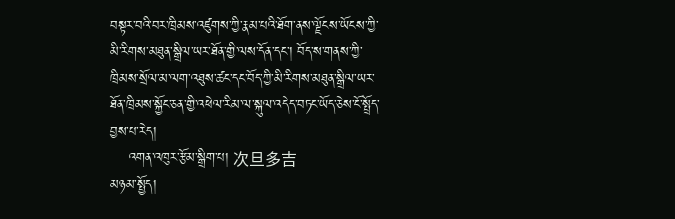བསྟར་བའི་བར་ཁྲིམས་འཛུགས་ཀྱི་རྣམ་པའི་ཐོག་ནས་ལྗོངས་ཡོངས་ཀྱི་མི་རིགས་མཐུན་སྒྲིལ་ཡར་ཐོན་གྱི་ལས་དོན་དང་། བོད་ས་གནས་ཀྱི་ཁྲིམས་སྲོལ་མ་ལག་འཐུས་ཚང་དང་བོད་ཀྱི་མི་རིགས་མཐུན་སྒྲིལ་ཡར་ཐོན་ཁྲིམས་སྐྱོང་ཅན་གྱི་འཕེལ་རིམ་ལ་སྐུལ་འདེད་བཏང་ཡོད་ཅེས་ངོ་སྤྲོད་བྱས་པ་རེད།
    འགན་འཁུར་རྩོམ་སྒྲིག་པ། 次旦多吉
མཉམ་སྤྱོད།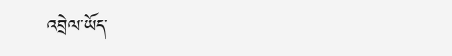འབྲེལ་ཡོད་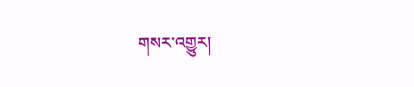གསར་འགྱུར།